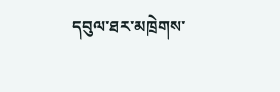དབུལ་ཐར་མཁྲེགས་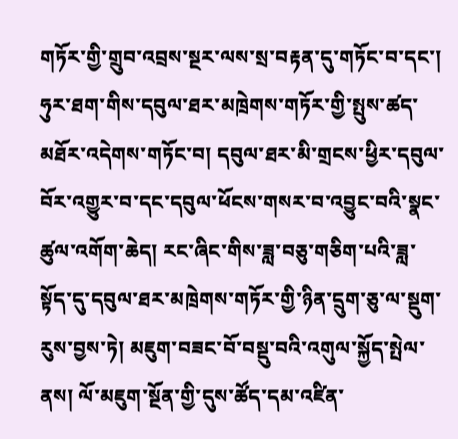གཏོར་གྱི་གྲུབ་འབྲས་སྔར་ལས་སྲ་བརྟན་དུ་གཏོང་བ་དང་། ཧུར་ཐག་གིས་དབུལ་ཐར་མཁྲེགས་གཏོར་གྱི་སྤུས་ཚད་མཐོར་འདེགས་གཏོང་བ། དབུལ་ཐར་མི་གྲངས་ཕྱིར་དབུལ་བོར་འགྱུར་བ་དང་དབུལ་ཕོངས་གསར་བ་འབྱུང་བའི་སྣང་ཚུལ་འགོག་ཆེད། རང་ཞིང་གིས་ཟླ་བཅུ་གཅིག་པའི་ཟླ་སྟོད་དུ་དབུལ་ཐར་མཁྲེགས་གཏོར་གྱི་ཉིན་དྲུག་ཅུ་ལ་སྡུག་རུས་བྱས་ཏེ། མཇུག་བཟང་བོ་བསྡུ་བའི་འགུལ་སྐྱོད་སྤེལ་ནས། ལོ་མཇུག་སྔོན་གྱི་དུས་ཚོད་དམ་འཛིན་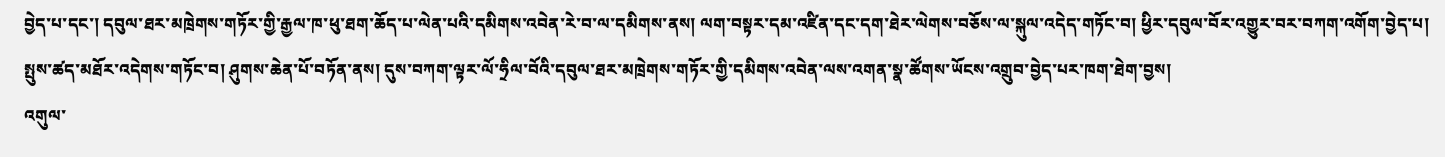བྱེད་པ་དང་། དབུལ་ཐར་མཁྲེགས་གཏོར་གྱི་རྒྱལ་ཁ་ཕུ་ཐག་ཆོད་པ་ལེན་པའི་དམིགས་འབེན་རེ་བ་ལ་དམིགས་ནས། ལག་བསྟར་དམ་འཛིན་དང་དག་ཐེར་ལེགས་བཅོས་ལ་སྐུལ་འདེད་གཏོང་བ། ཕྱིར་དབུལ་བོར་འགྱུར་བར་བཀག་འགོག་བྱེད་པ། སྤུས་ཚད་མཐོར་འདེགས་གཏོང་བ། ཤུགས་ཆེན་པོ་བཏོན་ནས། དུས་བཀག་ལྟར་ལོ་ཧྲིལ་བོའི་དབུལ་ཐར་མཁྲེགས་གཏོར་གྱི་དམིགས་འབེན་ལས་འགན་སྣ་ཚོགས་ཡོངས་འགྲུབ་བྱེད་པར་ཁག་ཐེག་བྱས།
འགུལ་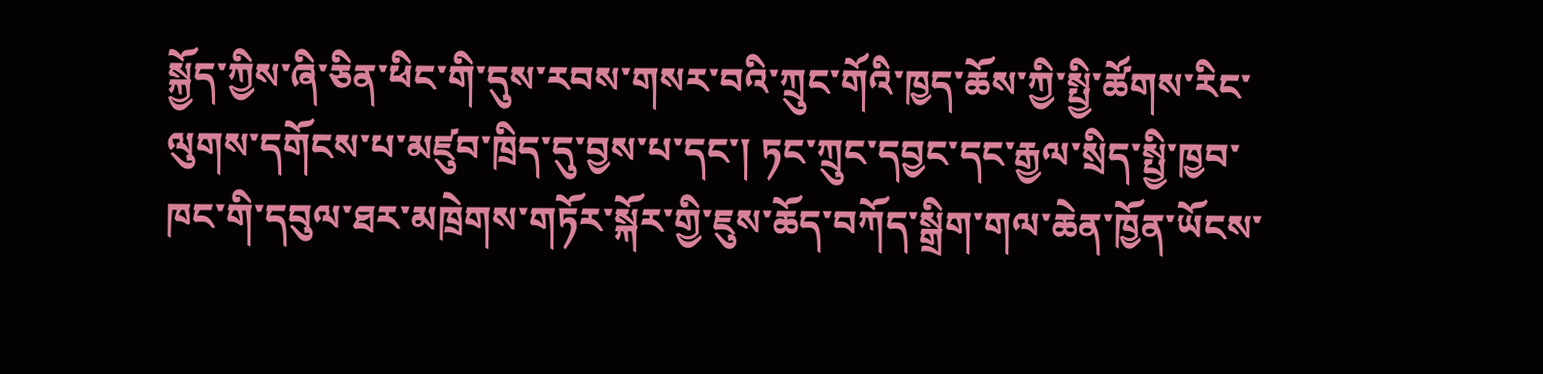སྐྱོད་ཀྱིས་ཞི་ཅིན་ཕིང་གི་དུས་རབས་གསར་བའི་ཀྲུང་གོའི་ཁྱད་ཆོས་ཀྱི་སྤྱི་ཚོགས་རིང་ལུགས་དགོངས་པ་མཛུབ་ཁྲིད་དུ་བྱས་པ་དང་། ཏང་ཀྲུང་དབྱང་དང་རྒྱལ་སྲིད་སྤྱི་ཁྱབ་ཁང་གི་དབུལ་ཐར་མཁྲེགས་གཏོར་སྐོར་གྱི་ཇུས་ཆོད་བཀོད་སྒྲིག་གལ་ཆེན་ཁྱོན་ཡོངས་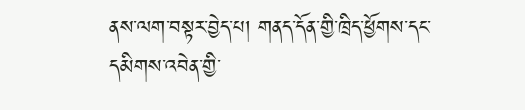ནས་ལག་བསྟར་བྱེད་པ། གནད་དོན་གྱི་ཁྲིད་ཕྱོགས་དང་དམིགས་འབེན་གྱི་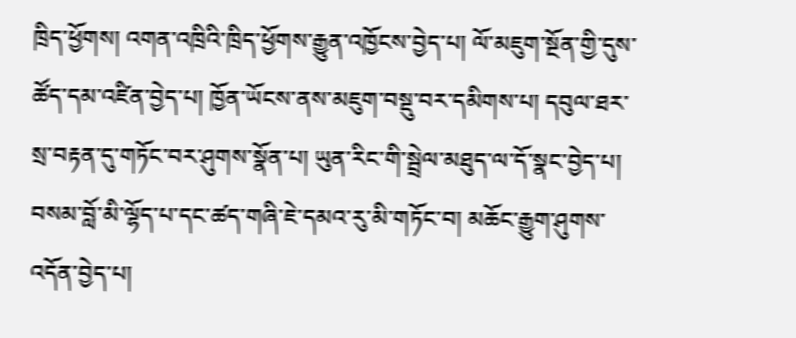ཁྲིད་ཕྱོགས། འགན་འཁྲིའི་ཁྲིད་ཕྱོགས་རྒྱུན་འཁྱོངས་བྱེད་པ། ལོ་མཇུག་སྔོན་གྱི་དུས་ཚོད་དམ་འཛིན་བྱེད་པ། ཁྱོན་ཡོངས་ནས་མཇུག་བསྡུ་བར་དམིགས་པ། དབུལ་ཐར་སྲ་བརྟན་དུ་གཏོང་བར་ཤུགས་སྣོན་པ། ཡུན་རིང་གི་སྦྲེལ་མཐུད་ལ་དོ་སྣང་བྱེད་པ། བསམ་བློ་མི་ལྷོད་པ་དང་ཚད་གཞི་ཇེ་དམའ་རུ་མི་གཏོང་བ། མཆོང་རྒྱུག་ཤུགས་འདོན་བྱེད་པ།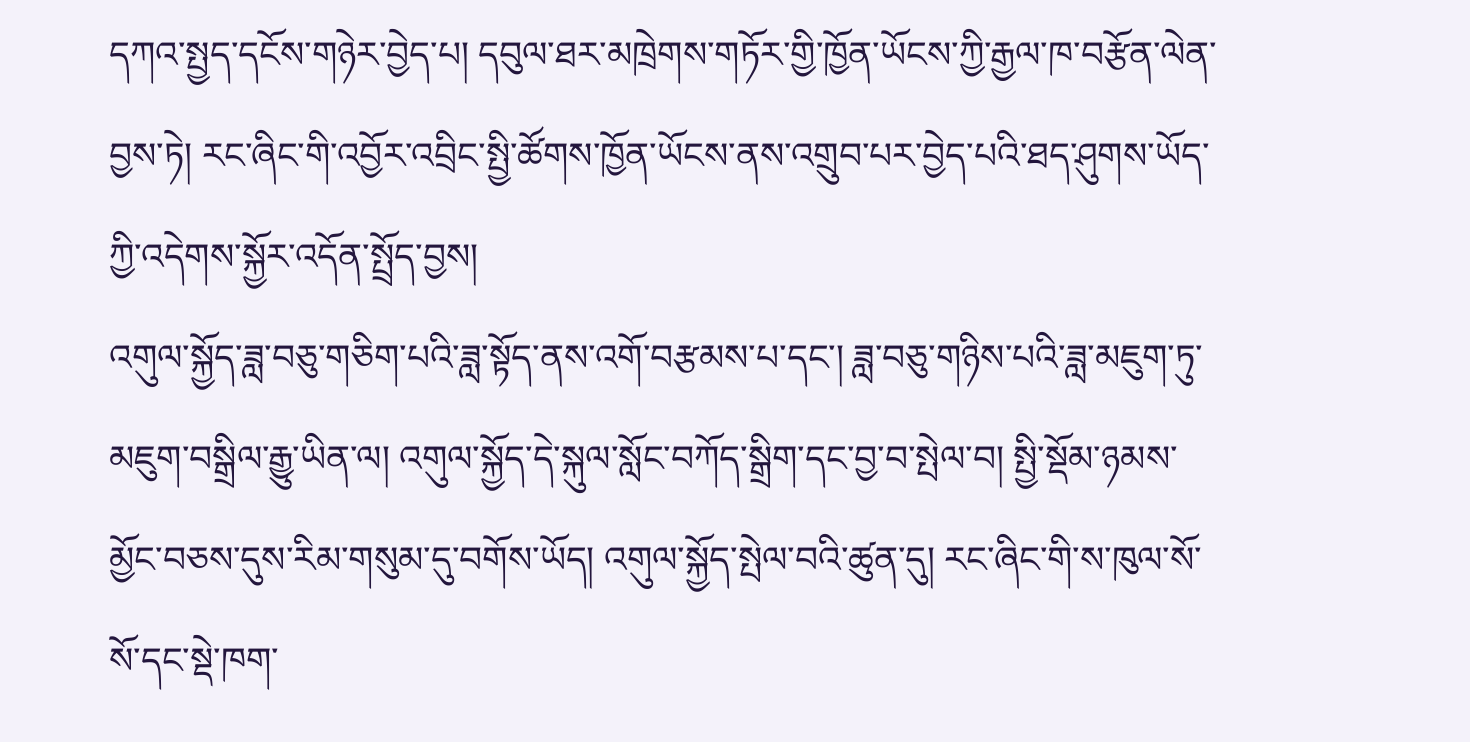དཀའ་སྤྱད་དངོས་གཉེར་བྱེད་པ། དབུལ་ཐར་མཁྲེགས་གཏོར་གྱི་ཁྱོན་ཡོངས་ཀྱི་རྒྱལ་ཁ་བརྩོན་ལེན་བྱས་ཏེ། རང་ཞིང་གི་འབྱོར་འབྲིང་སྤྱི་ཚོགས་ཁྱོན་ཡོངས་ནས་འགྲུབ་པར་བྱེད་པའི་ཐད་ཤུགས་ཡོད་ཀྱི་འདེགས་སྐྱོར་འདོན་སྤྲོད་བྱས།
འགུལ་སྐྱོད་ཟླ་བཅུ་གཅིག་པའི་ཟླ་སྟོད་ནས་འགོ་བརྩམས་པ་དང་། ཟླ་བཅུ་གཉིས་པའི་ཟླ་མཇུག་ཏུ་མཇུག་བསྒྲིལ་རྒྱུ་ཡིན་ལ། འགུལ་སྐྱོད་དེ་སྐུལ་སློང་བཀོད་སྒྲིག་དང་བྱ་བ་སྤེལ་བ། སྤྱི་སྡོམ་ཉམས་མྱོང་བཅས་དུས་རིམ་གསུམ་དུ་བགོས་ཡོད། འགུལ་སྐྱོད་སྤེལ་བའི་ཚུན་དུ། རང་ཞིང་གི་ས་ཁུལ་སོ་སོ་དང་སྡེ་ཁག་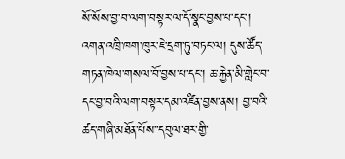སོ་སོས་བྱ་བ་ལག་བསྟར་ལ་དོ་སྣང་བྱས་པ་དང་། འགན་འཁྲི་ཁག་ཁུར་ཇེ་དྲག་ཏུ་བཏང་ལ། དུས་ཚོད་གཏན་ཁེལ་གསལ་བོ་བྱས་པ་དང་། ཆ་རྐྱེན་མི་གླེང་བ་དང་བྱ་བའི་ལག་བསྟར་དམ་འཛིན་བྱས་ནས། བྱ་བའི་ཚད་གཞི་མཐོན་པོས་་དབུལ་ཐར་གྱི་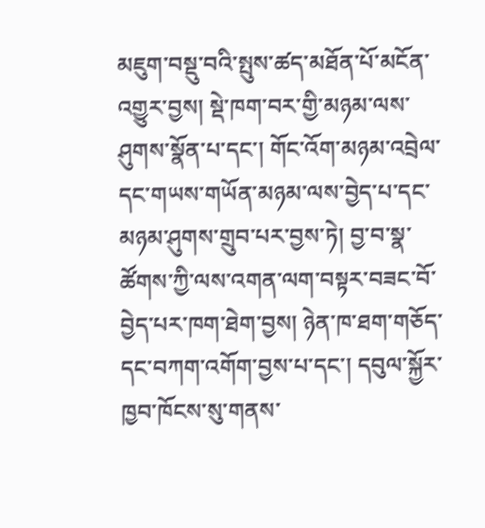མཇུག་བསྡུ་བའི་སྤུས་ཚད་མཐོན་པོ་མངོན་འགྱུར་བྱས། སྡེ་ཁག་བར་གྱི་མཉམ་ལས་ཤུགས་སྣོན་པ་དང་། གོང་འོག་མཉམ་འབྲེལ་དང་གཡས་གཡོན་མཉམ་ལས་བྱེད་པ་དང་མཉམ་ཤུགས་གྲུབ་པར་བྱས་ཏེ། བྱ་བ་སྣ་ཚོགས་ཀྱི་ལས་འགན་ལག་བསྟར་བཟང་བོ་བྱེད་པར་ཁག་ཐེག་བྱས། ཉེན་ཁ་ཐག་གཅོད་དང་བཀག་འགོག་བྱས་པ་དང་། དབུལ་སྐྱོར་ཁྱབ་ཁོངས་སུ་གནས་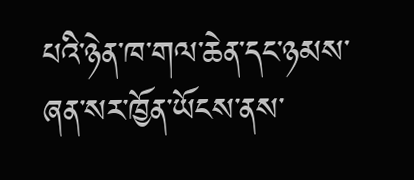པའི་ཉེན་ཁ་གལ་ཆེན་དང་ཉམས་ཞན་སར་ཁྱོན་ཡོངས་ནས་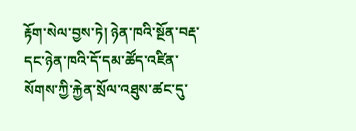རྟོག་སེལ་བྱས་ཏེ། ཉེན་ཁའི་སྔོན་བརྡ་དང་ཉེན་ཁའི་དོ་དམ་ཚོད་འཛིན་སོགས་ཀྱི་རྐྱེན་སྲོལ་འཐུས་ཚང་དུ་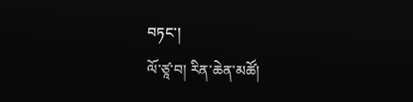བཏང་།
ལོ་ཙཱ་བ། རིན་ཆེན་མཚོ།